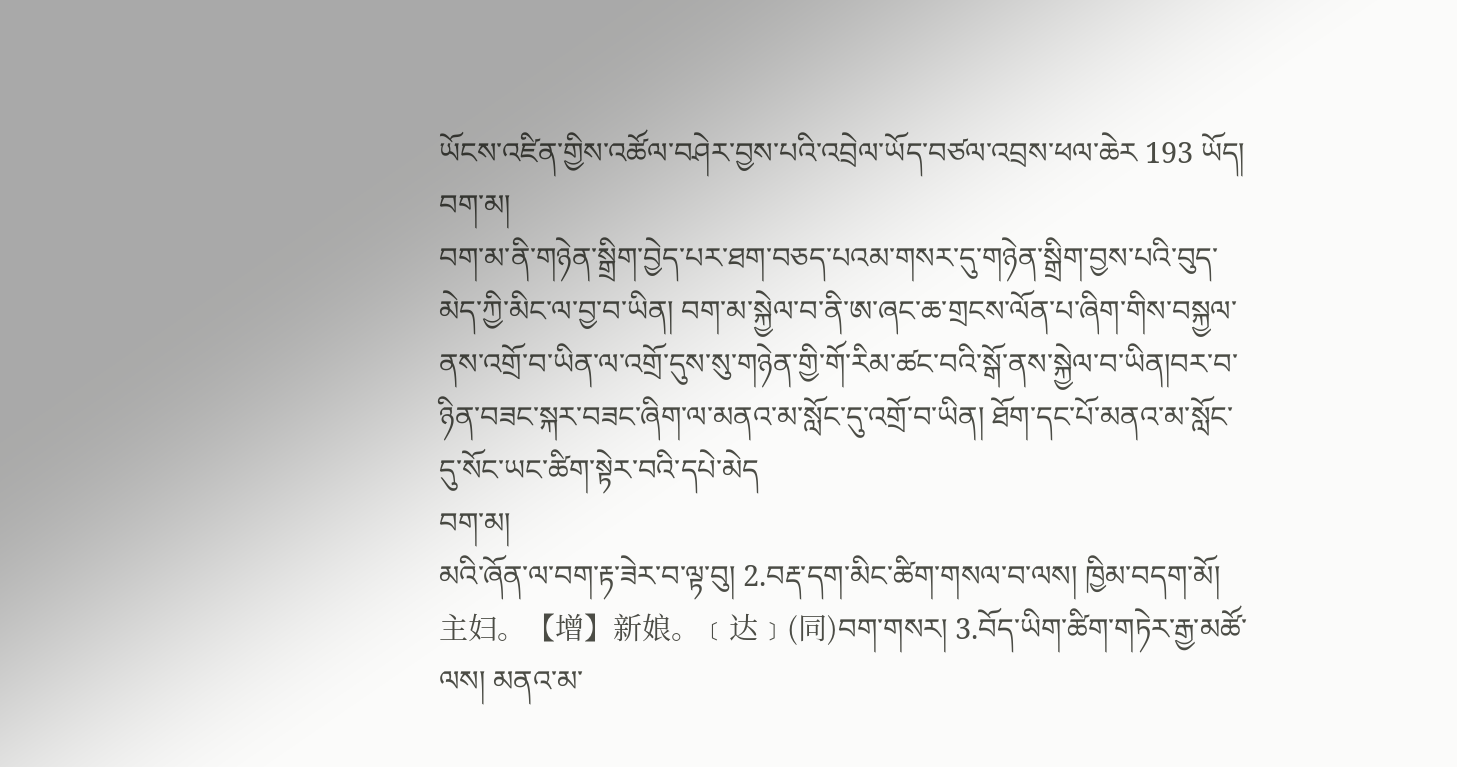ཡོངས་འཛིན་གྱིས་འཚོལ་བཤེར་བྱས་པའི་འབྲེལ་ཡོད་བཙལ་འབྲས་ཕལ་ཆེར 193 ཡོད།
བག་མ།
བག་མ་ནི་གཉེན་སྒྲིག་བྱེད་པར་ཐག་བཅད་པའམ་གསར་དུ་གཉེན་སྒྲིག་བྱས་པའི་བུད་མེད་ཀྱི་མིང་ལ་བྱ་བ་ཡིན། བག་མ་སྐྱེལ་བ་ནི་ཨ་ཞང་ཆ་གྲངས་ལོན་པ་ཞིག་གིས་བསྐྱལ་ནས་འགྲོ་བ་ཡིན་ལ་འགྲོ་དུས་སུ་གཉེན་གྱི་གོ་རིམ་ཚང་བའི་སྒོ་ནས་སྐྱེལ་བ་ཡིན།བར་བ་ཉིན་བཟང་སྐར་བཟང་ཞིག་ལ་མནའ་མ་སློང་དུ་འགྲོ་བ་ཡིན། ཐོག་དང་པོ་མནའ་མ་སློང་དུ་སོང་ཡང་ཚིག་སྟེར་བའི་དཔེ་མེད
བག་མ།
མའི་ཞོན་ལ་བག་རྟ་ཟེར་བ་ལྟ་བུ། 2.བརྡ་དག་མིང་ཚིག་གསལ་བ་ལས། ཁྱིམ་བདག་མོ། 主妇。【增】新娘。﹝达﹞(同)བག་གསར། 3.བོད་ཡིག་ཚིག་གཏེར་རྒྱ་མཚོ་ལས། མནའ་མ་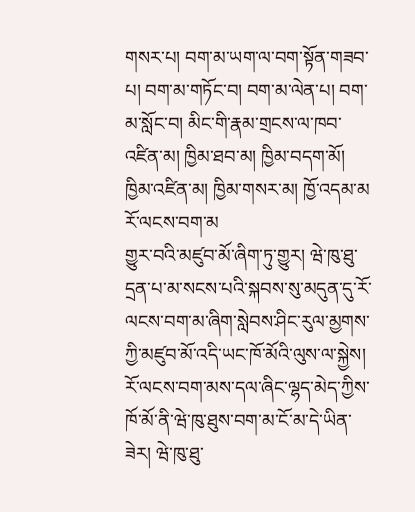གསར་པ། བག་མ་ཡག་ལ་བག་སྟོན་གཟབ་པ། བག་མ་གཏོང་བ། བག་མ་ལེན་པ། བག་མ་སློང་བ། མིང་གི་རྣམ་གྲངས་ལ་ཁབ་འཛིན་མ། ཁྱིམ་ཐབ་མ། ཁྱིམ་བདག་མོ། ཁྱིམ་འཛིན་མ། ཁྱིམ་གསར་མ། ཁྱོ་འདམ་མ
རོ་ལངས་བག་མ
གྱུར་བའི་མཛུབ་མོ་ཞིག་ཏུ་གྱུར། ཝེ་ཁུ་ཐུ་དྲན་པ་མ་སངས་པའི་སྐབས་སུ་མདུན་དུ་རོ་ལངས་བག་མ་ཞིག་སླེབས་ཤིང་རུལ་མྱགས་ཀྱི་མཛུབ་མོ་འདི་ཡང་ཁོ་མོའི་ལུས་ལ་སྐྱེས། རོ་ལངས་བག་མས་དལ་ཞིང་ལྷད་མེད་ཀྱིས་ཁོ་མོ་ནི་ཝེ་ཁུ་ཐུས་བག་མ་ངོ་མ་དེ་ཡིན་ཟེར། ཝེ་ཁུ་ཐུ་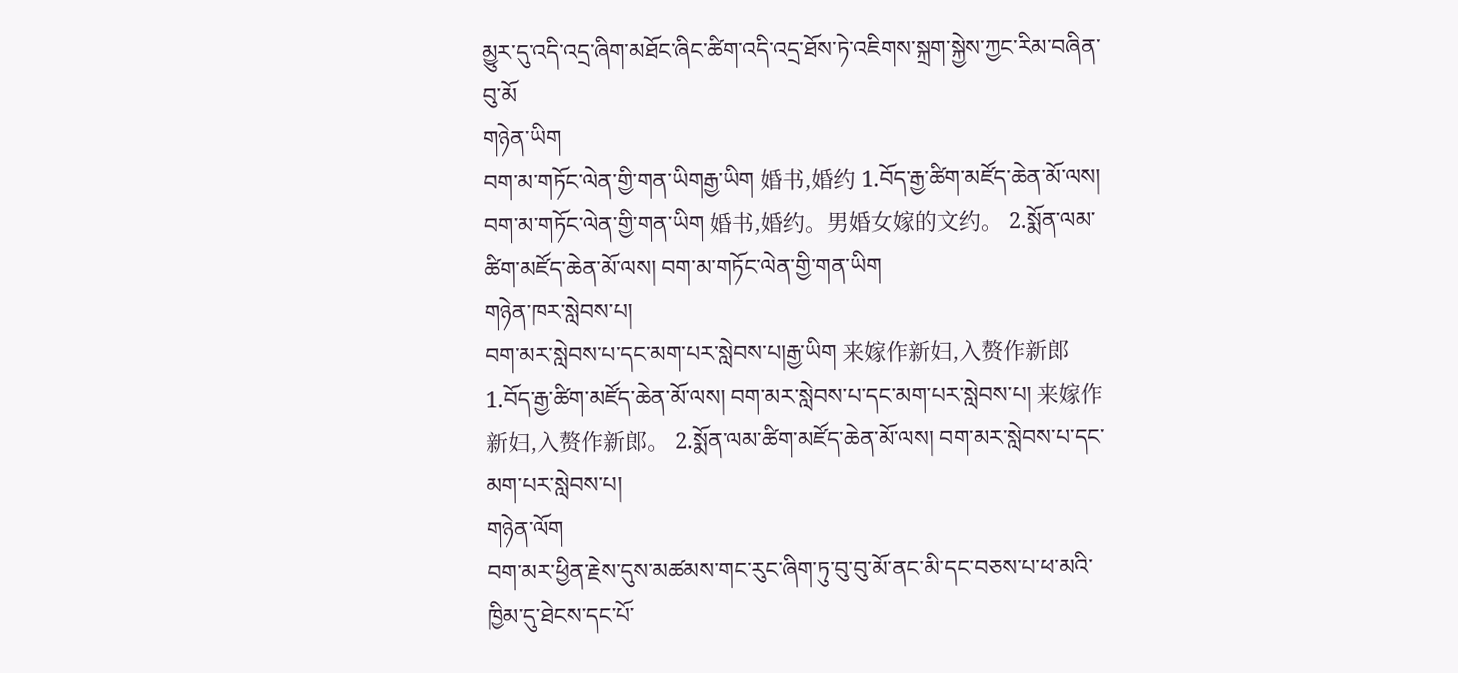མྱུར་དུ་འདི་འདྲ་ཞིག་མཐོང་ཞིང་ཚིག་འདི་འདྲ་ཐོས་ཏེ་འཇིགས་སྐྲག་སྐྱེས་ཀྱང་རིམ་བཞིན་བུ་མོ
གཉེན་ཡིག
བག་མ་གཏོང་ལེན་གྱི་གན་ཡིགརྒྱ་ཡིག 婚书,婚约 1.བོད་རྒྱ་ཚིག་མཛོད་ཆེན་མོ་ལས། བག་མ་གཏོང་ལེན་གྱི་གན་ཡིག 婚书,婚约。男婚女嫁的文约。 2.སྨོན་ལམ་ཚིག་མཛོད་ཆེན་མོ་ལས། བག་མ་གཏོང་ལེན་གྱི་གན་ཡིག
གཉེན་ཁར་སླེབས་པ།
བག་མར་སླེབས་པ་དང་མག་པར་སླེབས་པ།རྒྱ་ཡིག 来嫁作新妇,入赘作新郎 1.བོད་རྒྱ་ཚིག་མཛོད་ཆེན་མོ་ལས། བག་མར་སླེབས་པ་དང་མག་པར་སླེབས་པ། 来嫁作新妇,入赘作新郎。 2.སྨོན་ལམ་ཚིག་མཛོད་ཆེན་མོ་ལས། བག་མར་སླེབས་པ་དང་མག་པར་སླེབས་པ།
གཉེན་ལོག
བག་མར་ཕྱིན་རྗེས་དུས་མཚམས་གང་རུང་ཞིག་ཏུ་བུ་བུ་མོ་ནང་མི་དང་བཅས་པ་ཕ་མའི་ཁྱིམ་དུ་ཐེངས་དང་པོ་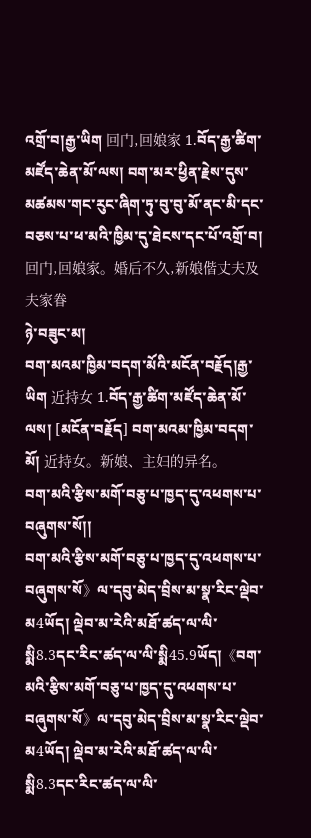འགྲོ་བ།རྒྱ་ཡིག 回门,回娘家 1.བོད་རྒྱ་ཚིག་མཛོད་ཆེན་མོ་ལས། བག་མར་ཕྱིན་རྗེས་དུས་མཚམས་གང་རུང་ཞིག་ཏུ་བུ་བུ་མོ་ནང་མི་དང་བཅས་པ་ཕ་མའི་ཁྱིམ་དུ་ཐེངས་དང་པོ་འགྲོ་བ། 回门,回娘家。婚后不久,新娘偕丈夫及夫家眷
ཉེ་བཟུང་མ།
བག་མའམ་ཁྱིམ་བདག་མོའི་མངོན་བརྗོད།རྒྱ་ཡིག 近持女 1.བོད་རྒྱ་ཚིག་མཛོད་ཆེན་མོ་ལས། [མངོན་བརྗོད] བག་མའམ་ཁྱིམ་བདག་མོ། 近持女。新娘、主妇的异名。
བག་མའི་རྩིས་མགོ་བཅུ་པ་ཁྱད་དུ་འཕགས་པ་བཞུགས་སོ།།
བག་མའི་རྩིས་མགོ་བཅུ་པ་ཁྱད་དུ་འཕགས་པ་བཞུགས་སོ》ལ་དབུ་མེད་བྲིས་མ་སྣ་རིང་ལྡེབ་མ4ཡོད། ལྡེབ་མ་རེའི་མཐོ་ཚད་ལ་ལི་སྨི8.3དང་རིང་ཚད་ལ་ལི་སྨི45.9ཡོད།《བག་མའི་རྩིས་མགོ་བཅུ་པ་ཁྱད་དུ་འཕགས་པ་བཞུགས་སོ》ལ་དབུ་མེད་བྲིས་མ་སྣ་རིང་ལྡེབ་མ4ཡོད། ལྡེབ་མ་རེའི་མཐོ་ཚད་ལ་ལི་སྨི8.3དང་རིང་ཚད་ལ་ལི་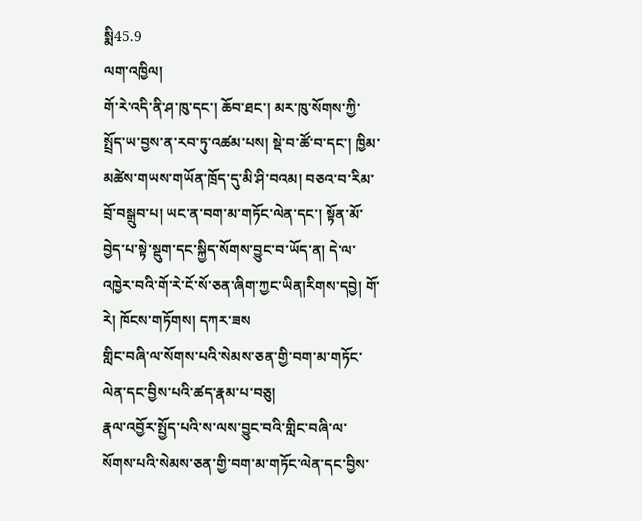སྨི45.9
ལག་འཁྱིལ།
གོ་རེ་འདི་ནི་ཤ་ཁུ་དང་། ཆོབ་ཐང་། མར་ཁུ་སོགས་ཀྱི་སྤྲོད་ཡ་བྱས་ན་རབ་ཏུ་འཚམ་པས། སྡེ་བ་ཚོ་བ་དང་། ཁྱིམ་མཚེས་གཡས་གཡོན་ཁྲོད་དུ་མི་ཤི་བའམ། བཅའ་བ་རིམ་བྲོ་བསྒྲུབ་པ། ཡང་ན་བག་མ་གཏོང་ལེན་དང་། སྟོན་མོ་བྱེད་པ་སྟེ་སྡུག་དང་སྐྱིད་སོགས་བྱུང་བ་ཡོད་ན། དེ་ལ་འཁྱེར་བའི་གོ་རེ་ངོ་སོ་ཅན་ཞིག་ཀྱང་ཡིན།རིགས་དབྱེ། གོ་རེ། ཁོངས་གཏོགས། དཀར་ཟས
གླིང་བཞི་ལ་སོགས་པའི་སེམས་ཅན་གྱི་བག་མ་གཏོང་ལེན་དང་བྱིས་པའི་ཚད་རྣམ་པ་བཅུ།
རྣལ་འབྱོར་སྤྱོད་པའི་ས་ལས་བྱུང་བའི་གླིང་བཞི་ལ་སོགས་པའི་སེམས་ཅན་གྱི་བག་མ་གཏོང་ལེན་དང་བྱིས་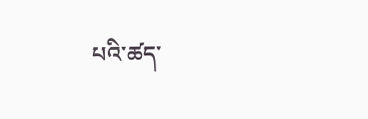པའི་ཚད་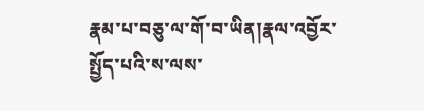རྣམ་པ་བཅུ་ལ་གོ་བ་ཡིན།རྣལ་འབྱོར་སྤྱོད་པའི་ས་ལས་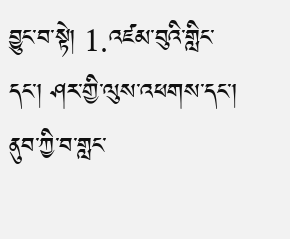བྱུང་བ་སྟེ། 1.འཛམ་བུའི་གླིང་དང་། ཤར་གྱི་ལུས་འཕགས་དང་། ནུབ་ཀྱི་བ་གླང་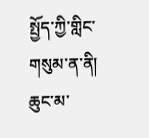སྤྱོད་ཀྱི་གླིང་གསུམ་ན་ནི། ཆུང་མ་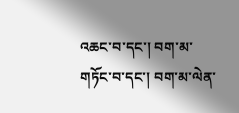འཆང་བ་དང་། བག་མ་གཏོང་བ་དང་། བག་མ་ལེན་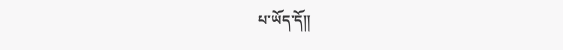པ་ཡོད་དོ༎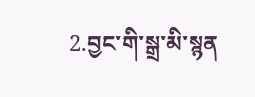2.བྱང་གི་སྒྲ་མི་སྙན